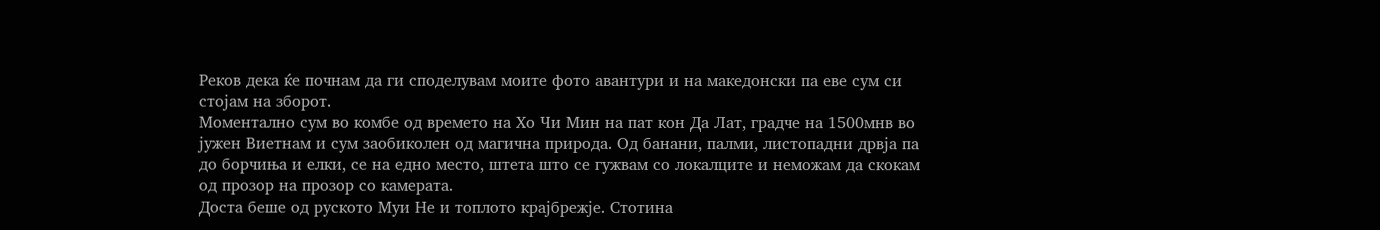Реков дека ќе почнам да ги споделувам моите фото авантури и на македонски па еве сум си стојам на зборот.
Моментално сум во комбе од времето на Хо Чи Мин на пат кон Да Лат, градче на 1500мнв во јужен Виетнам и сум заобиколен од магична природа. Од банани, палми, листопадни дрвја па до борчиња и елки, се на едно место, штета што се гужвам со локалците и неможам да скокам од прозор на прозор со камерата.
Доста беше од руското Муи Не и топлото крајбрежје. Стотина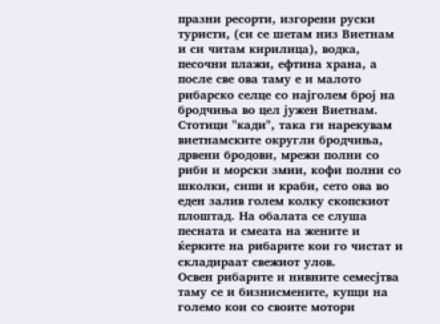празни ресорти, изгорени руски туристи, (си се шетам низ Виетнам и си читам кирилица), водка, песочни плажи, ефтина храна, а после све ова таму е и малото рибарско селце со најголем број на бродчиња во цел јужен Виетнам.
Стотици "кади", така ги нарекувам виетнамските округли бродчиња, дрвени бродови, мрежи полни со риби и морски змии, кофи полни со школки, сипи и краби, сето ова во еден залив голем колку скопскиот плоштад. На обалата се слуша песната и смеата на жените и ќерките на рибарите кои го чистат и складираат свежиот улов.
Освен рибарите и нивните семесјтва таму се и бизнисмените, купци на големо кои со своите мотори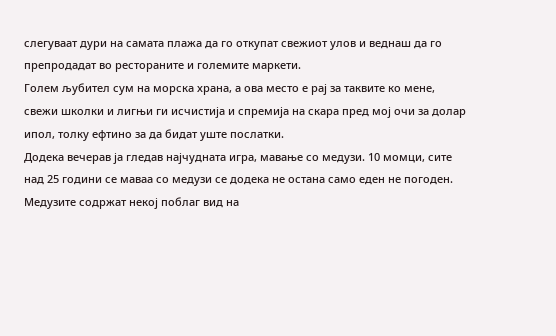слегуваат дури на самата плажа да го откупат свежиот улов и веднаш да го препродадат во рестораните и големите маркети.
Голем љубител сум на морска храна, а ова место е рај за таквите ко мене, свежи школки и лигњи ги исчистија и спремија на скара пред мој очи за долар ипол, толку ефтино за да бидат уште послатки.
Додека вечерав ја гледав најчудната игра, мавање со медузи. 10 момци, сите над 25 години се маваа со медузи се додека не остана само еден не погоден. Медузите содржат некој поблаг вид на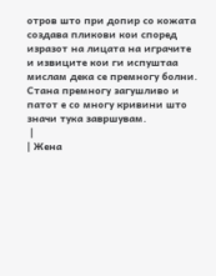отров што при допир со кожата создава пликови кои според изразот на лицата на играчите и извиците кои ги испуштаа мислам дека се премногу болни.
Стана премногу загушливо и патот е со многу кривини што значи тука завршувам.
 |
| Жена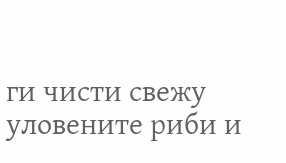ги чисти свежу уловените риби и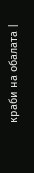краби на обалата |